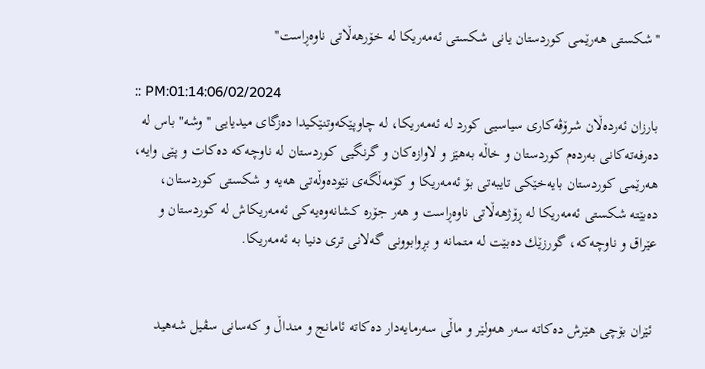''شكستی هەرێمی كوردستان یانی شكستی ئه‌مه‌ریكا له‌ خۆرهه‌ڵاتی ناوه‌ڕاست''

:: PM:01:14:06/02/2024
بارزان ئه‌رده‌ڵان شرۆڤه‌كاری سیاسیی كورد له‌ ئه‌مه‌ریكا، له‌ چاوپێكه‌وتنێكیدا ده‌زگای میدیایی ''وشه‌" باس له‌ ده‌رفه‌ته‌كانی به‌رده‌م كوردستان و خاڵه‌ به‌هێز و لاوازه‌كان و گرنگیی كوردستان له‌ ناوچه‌كه‌ ده‌كات و پێی وایه‌، هه‌رێمی كوردستان بایه‌خێكی تایبه‌تی بۆ ئه‌مه‌ریكا و كۆمه‌ڵگه‌ی نێوده‌وڵه‌تی هه‌یه‌ و شكستی كوردستان، ده‌بێته‌ شكستی ئه‌مه‌ریكا له‌ ڕۆژهه‌ڵاتی ناوه‌ڕاست و هه‌ر جۆره‌ كشانه‌وه‌یه‌كی ئه‌مه‌ریكاش له‌ كوردستان و عێراق و ناوچه‌كه‌، گورزێك ده‌بێت له‌ متمانه‌ و بڕوابوونی گه‌لانی تری دنیا به‌ ئه‌مه‌ریكا.


 ئێران بۆچی هێرش ده‌كاته‌ سه‌ر هه‌ولێر و ماڵی سه‌رمایه‌دار ده‌كاته‌ ئامانج و منداڵ و كه‌سانی سڤیل شه‌هید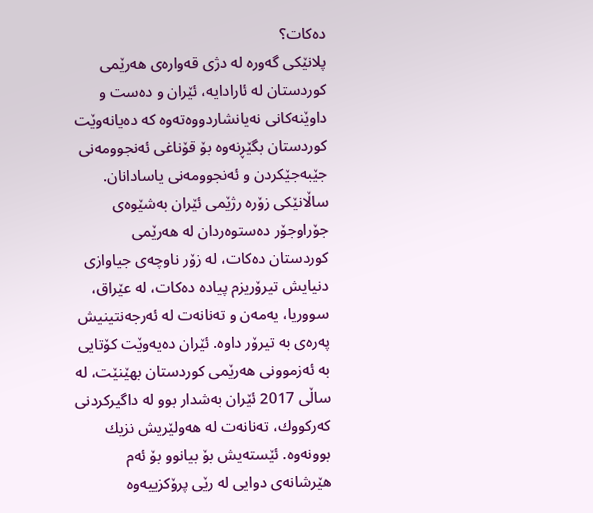ده‌كات؟
پلانێكی گه‌وره‌ له‌ دژی قه‌واره‌ی هه‌رێمی كوردستان له‌ ئارادایه‌، ئێران و ده‌ست و داوێنه‌كانی نه‌یانشاردووه‌ته‌وه‌ كه‌ ده‌یانه‌وێت كوردستان بگێڕنه‌وه‌ بۆ قۆناغی ئه‌نجوومه‌نی جێبه‌جێكردن و ئه‌نجوومه‌نی یاسادانان. ساڵانێكی زۆره‌ رژێمی ئێران به‌شێوه‌ی جۆراوجۆر ده‌ستوه‌ردان له‌ هه‌رێمی كوردستان ده‌كات، له‌ زۆر ناوچه‌ی جیاوازی دنیایش تیرۆریزم پیاده‌ ده‌كات، له‌ عێراق، سووریا، یه‌مه‌ن و ته‌نانه‌ت له‌ ئه‌رجه‌نتینیش په‌ره‌ی به‌ تیرۆر داوه‌. ئێران ده‌یه‌وێت كۆتایی به‌ ئه‌زموونی هه‌رێمی كوردستان بهێنێت، له‌ ساڵی 2017 ئێران به‌شدار بوو له‌ داگیركردنی كه‌ركووك، ته‌نانه‌ت له‌ هه‌ولێریش نزیك بوونه‌وه‌. ئێسته‌یش بۆ بیانوو بۆ ئه‌م هێرشانه‌ی دوایی له‌ رێی پرۆكزییه‌وه‌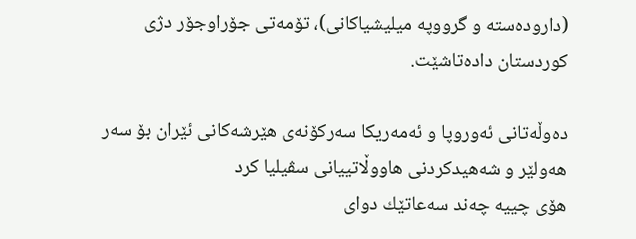(داروده‌سته‌ و گرووپه‌ میلیشیاكانی)، تۆمه‌تی جۆراوجۆر دژی كوردستان داده‌تاشێت.

ده‌وڵه‌تانی ئه‌وروپا و ئه‌مه‌ریكا سه‌ركۆنه‌ی هێرشه‌كانی ئێران بۆ سه‌ر هه‌ولێر و شه‌هیدكردنی هاووڵاتییانی سڤیلیا كرد
هۆی چییه‌ چه‌ند سه‌عاتێك دوای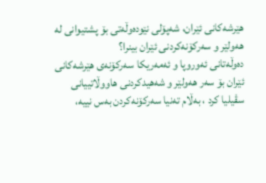هێرشه‌كانی ئێران، شه‌پۆلی نێوده‌وڵه‌تی بۆ پشتیوانی له‌ هه‌ولێر و سه‌ركۆنه‌كردنی ئێران بینرا؟
ده‌وڵه‌تانی ئه‌وروپا و ئه‌مه‌ریكا سه‌ركۆنه‌ی هێرشه‌كانی ئێران بۆ سه‌ر هه‌ولێر و شه‌هیدكردنی هاووڵاتییانی سڤیلیا كرد ، به‌ڵام ته‌نیا سه‌ركۆنه‌كردن به‌س نییه‌،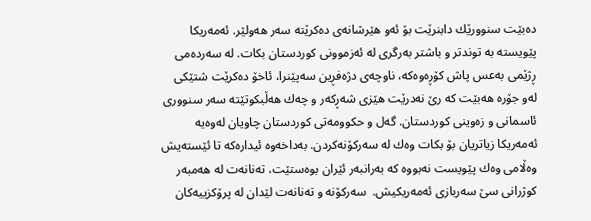ده‌بێت سنوورێك دابنرێت بۆ ئه‌و هێرشانه‌ی ده‌كرێته‌ سه‌ر هه‌ولێر. ئه‌مه‌ریكا پێویسته‌ به‌ توندتر و باشتر به‌رگری له‌ ئه‌زموونی كوردستان بكات. له‌ سه‌رده‌می ڕژێمی به‌عس پاش كۆڕه‌وه‌كه‌، ناوچه‌ی دژه‌فڕین سه‌پێنرا، ئاخۆ ده‌كرێت شتێكی له‌و جۆره‌ هه‌بێت كه‌ رێ نه‌درێت هێزی شه‌ڕكه‌ر و چه‌ك هه‌ڵبكوتێته‌ سه‌ر سنووری ئاسمانی و زه‌وینی كوردستان. گه‌ل و حكوومه‌تی كوردستان چاویان له‌وه‌یه‌ ئه‌مه‌ریكا زیاتریان بۆ بكات وه‌ك له‌ سه‌ركۆنه‌كردن. به‌داخه‌وه‌ ئیداره‌كه‌ تا ئێسته‌یش وه‌ڵامی وه‌ك پێویست نه‌بووه‌ كه‌ به‌رانبه‌ر ئێران بوه‌ستێت، ته‌نانه‌ت له‌ هه‌مبه‌ر كوژرانی سێ سه‌ربازی ئه‌مه‌ریكیش.  سه‌ركۆنه‌ و ته‌نانه‌ت لێدان له‌ پرۆكزییه‌كان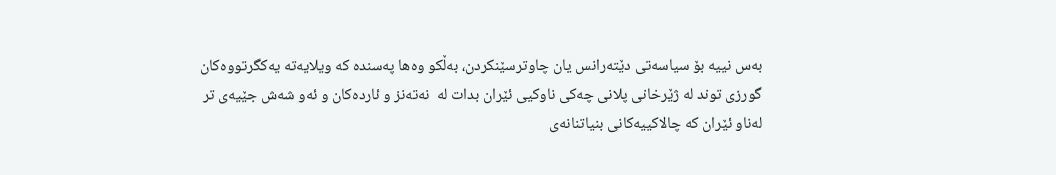به‌س نییه‌ بۆ سیاسه‌تی دێته‌رانس یان چاوترسێنكردن، به‌ڵكو وه‌ها په‌سنده‌ كه‌ ویلایه‌ته‌ یه‌كگرتووه‌كان گورزی توند له‌ ژێرخانی پلانی چه‌كی ناوكیی ئێران بدات له‌  نه‌ته‌نز و ئارده‌كان و ئه‌و شه‌ش جێیه‌ی تر له‌ناو ئێران كه‌ چالاكییه‌كانی بنیاتنانه‌ی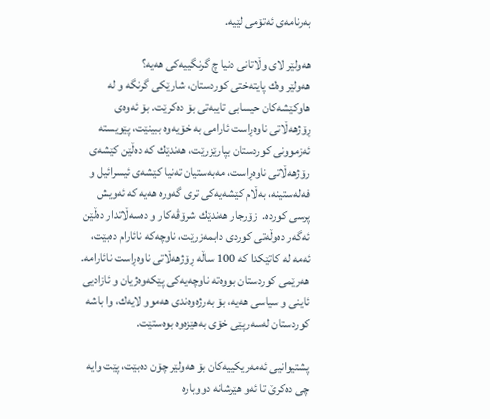به‌رنامه‌ی ئه‌تۆمی لێیه‌.

هه‌ولێر لای وڵاتانی دنیا چ گرنگییه‌كی هه‌یه‌؟
هه‌ولێر وه‌ك پایته‌ختی كوردستان، شارێكی گرنگه‌ و له‌ هاوكێشه‌كان حیسابی تایبه‌تی بۆ ده‌كرێت. بۆ ئه‌وه‌ی ڕۆژهه‌ڵاتی ناوه‌ڕاست ئارامی به‌ خۆیه‌وه‌ ببینێت، پێویسته‌ ئه‌زموونی كوردستان بپارێزرێت، هه‌ندێك كه‌ ده‌ڵێن كێشه‌ی رۆژهه‌ڵاتی ناوه‌ڕاست، مه‌به‌ستیان ته‌نیا كێشه‌ی ئیسرائیل و فه‌له‌ستینه‌، به‌ڵام كێشه‌یه‌كی تری گه‌وره‌ هه‌یه‌ كه‌ ئه‌ویش پرسی كورده‌.  زۆرجار هه‌ندێك شرۆڤه‌كار و ده‌سه‌ڵاتدار ده‌ڵێن ئه‌گه‌ر ده‌وڵه‌تی كوردی دابمه‌زرێت، ناوچه‌كه‌ نائارام ده‌بێت، ئه‌مه‌ له‌ كاتێكدا كه‌ 100 ساڵه‌ ڕۆژهه‌ڵاتی ناوه‌ڕاست نائارامه‌. هه‌رێمی كوردستان بووه‌ته‌ ناوچه‌یه‌كی پێكه‌وه‌ژیان و ئازادیی ئاینی و سیاسی هه‌یه‌، بۆ به‌رژه‌وه‌ندی هه‌موو لایه‌ك، وا باشه‌ كوردستان له‌سه‌رپێی خۆی به‌هێزه‌وه‌ بوه‌ستێت.

پشتیوانیی ئه‌مه‌ریكییه‌كان بۆ هه‌ولێر چۆن ده‌بێت، پێت وایه‌ چی ده‌كرێ تا ئه‌و هێرشانه‌ دووباره‌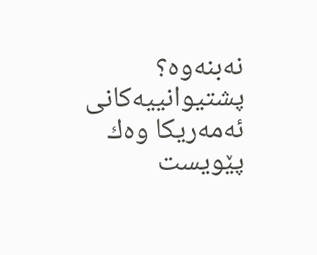نه‌بنه‌وه‌؟
پشتیوانییه‌كانی ئه‌مه‌ریكا وه‌ك پێویست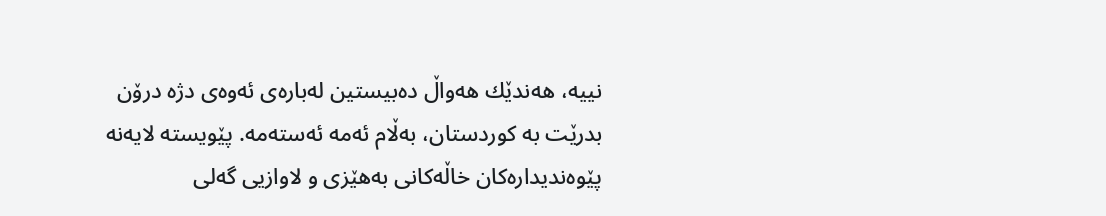نییه‌، هه‌ندێك هه‌واڵ ده‌بیستین له‌باره‌ی ئه‌وه‌ی دژه‌ درۆن بدرێت به‌ كوردستان، به‌ڵام ئه‌مه‌ ئه‌سته‌مه‌. پێویسته‌ لایه‌نه‌ پێوه‌ندیداره‌كان خاڵه‌كانی به‌هێزی و لاوازیی گه‌لی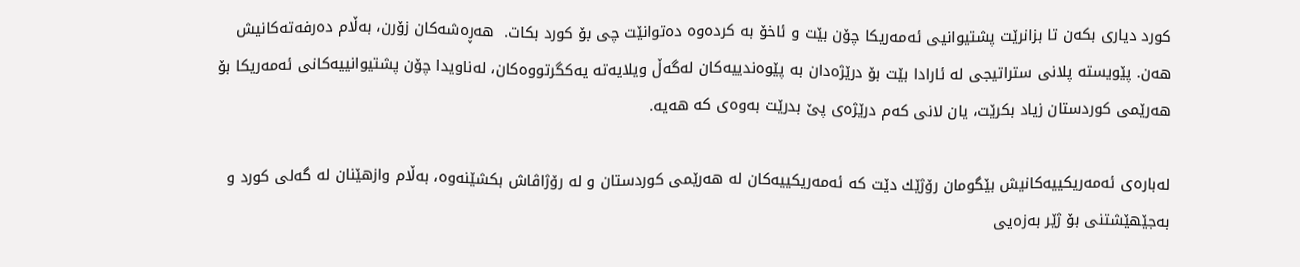كورد دیاری بكه‌ن تا بزانرێت پشتیوانیی ئه‌مه‌ریكا چۆن بێت و ئاخۆ به‌ كرده‌وه‌ ده‌توانێت چی بۆ كورد بكات.  هه‌ڕه‌شه‌كان زۆرن، به‌ڵام ده‌رفه‌ته‌كانیش هه‌ن. پێویسته‌ پلانی ستراتیجی له‌ ئارادا بێت بۆ درێژه‌دان به‌ پێوه‌ندییه‌كان له‌گه‌ڵ ویلایه‌ته‌ یه‌كگرتووه‌كان، له‌ناویدا چۆن پشتیوانییه‌كانی ئه‌مه‌ریكا بۆ هه‌رێمی كوردستان زیاد بكرێت، یان لانی كه‌م درێژه‌ی پێ بدرێت به‌وه‌ی كه‌ هه‌یه‌.

له‌باره‌ی ئه‌مه‌ریكییه‌كانیش بێگومان رۆژێك دێت كه‌ ئه‌مه‌ریكییه‌كان له‌ هه‌رێمی كوردستان و له‌ رۆژاڤاش بكشێنه‌وه‌، به‌ڵام وازهێنان له‌ گه‌لی كورد و به‌جێهێشتنی بۆ ژێر به‌زه‌یی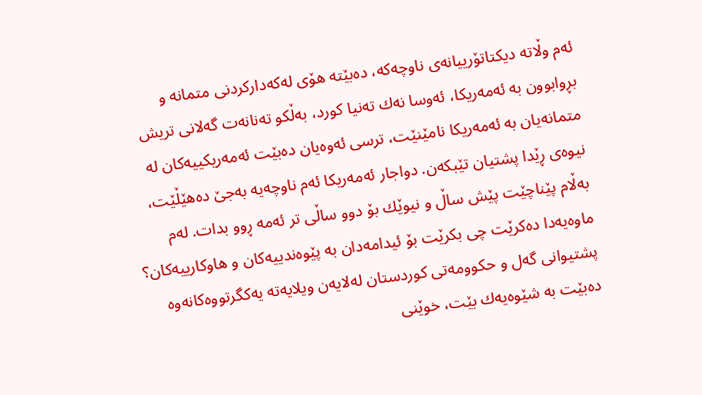ئه‌م وڵاته‌ دیكتاتۆرییانه‌ی ناوچه‌كه‌، ده‌بێته‌ هۆی له‌كه‌داركردنی متمانه‌ و بڕوابوون به‌ ئه‌مه‌ریكا، ئه‌وسا نه‌ك ته‌نیا كورد، به‌ڵكو ته‌نانه‌ت گه‌لانی تریش متمانه‌یان به‌ ئه‌مه‌ریكا نامێنێت، ترسی ئه‌وه‌یان ده‌بێت ئه‌مه‌ریكییه‌كان له‌ نیوه‌ی ڕێدا پشتیان تێبكه‌ن. دواجار ئه‌مه‌ریكا ئه‌م ناوچه‌یه‌ به‌جێ ده‌هێڵێت، به‌ڵام پێناچێت پێش ساڵ و نیوێك بۆ دوو ساڵی تر ئه‌مه‌ ڕوو بدات. له‌م ماوه‌یه‌دا ده‌كرێت چی بكرێت بۆ ئیدامه‌دان به‌ پێوه‌ندییه‌كان و هاوكارییه‌كان؟ پشتیوانی گه‌ل و حكوومه‌تی كوردستان له‌لایه‌ن ویلایه‌ته‌ یه‌كگرتووه‌كانه‌وه‌ ده‌بێت به‌ شێوه‌یه‌ك بێت، خوێنی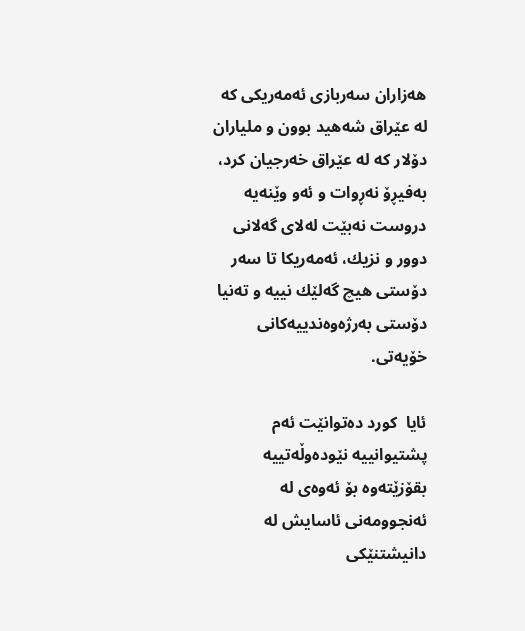هه‌زاران سه‌ربازی ئه‌مه‌ریكی كه‌ له‌ عێراق شه‌هید بوون و ملیاران دۆلار كه‌ له‌ عێراق خه‌رجیان كرد، به‌فیڕۆ نه‌ڕوات و ئه‌و وێنه‌یه‌ دروست نه‌بێت له‌لای گه‌لانی دوور و نزیك، ئه‌مه‌ریكا تا سه‌ر دۆستی هیچ گه‌لێك نییه‌ و ته‌نیا دۆستی به‌رژه‌وه‌ندییه‌كانی خۆیه‌تی.

ئایا  كورد ده‌توانێت ئه‌م پشتیوانییه‌ نێوده‌وڵه‌تییه‌ بقۆزێته‌وه‌ بۆ ئه‌وه‌ی له‌ ئه‌نجوومه‌نی ئاسایش له‌ دانیشتنێكی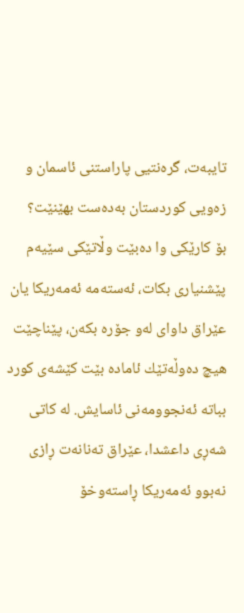تایبه‌ت، گره‌نتیی پاراستنی ئاسمان و زه‌ویی كوردستان به‌ده‌ست بهێنێت؟
بۆ كارێكی وا ده‌بێت وڵاتێكی سێیه‌م پێشنیاری بكات، ئه‌سته‌مه‌ ئه‌مه‌ریكا یان عێراق داوای له‌و جۆره‌ بكه‌ن، پێناچێت هیچ ده‌وڵه‌تێك ئاماده‌ بێت كێشه‌ی كورد بباته‌ ئه‌نجوومه‌نی ئاسایش. له‌ كاتی شه‌ڕی داعشدا، عێراق ته‌نانه‌ت ڕازی نه‌بوو ئه‌مه‌ریكا ڕاسته‌وخۆ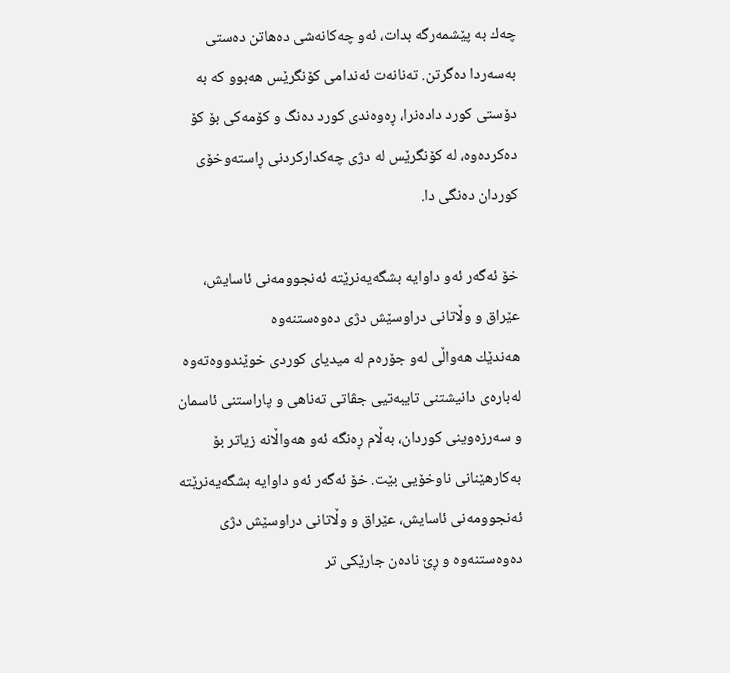چه‌ك به‌ پێشمه‌رگه‌ بدات، ئه‌و چه‌كانه‌شی ده‌هاتن ده‌ستی به‌سه‌ردا ده‌گرتن. ته‌نانه‌ت ئه‌ندامی كۆنگرێس هه‌بوو كه‌ به‌ دۆستی كورد داده‌نرا، ڕه‌وه‌ندی كورد ده‌نگ و كۆمه‌كی بۆ كۆ ده‌كرده‌وه‌، له‌ كۆنگرێس له‌ دژی چه‌كداركردنی ڕاسته‌وخۆی كوردان ده‌نگی دا.

خۆ ئه‌گه‌ر ئه‌و داوایه‌ بشگه‌یه‌نرێته‌ ئه‌نجوومه‌نی ئاسایش، عێراق و وڵاتانی دراوسێش دژی ده‌وه‌ستنه‌وه‌
هه‌ندێك هه‌واڵی له‌و جۆره‌م له‌ میدیای كوردی خوێندووه‌ته‌وه‌ له‌باره‌ی دانیشتنی تایبه‌تیی جڤاتی ته‌ناهی و پاراستنی ئاسمان و سه‌رزه‌وینی كوردان، به‌ڵام ڕه‌نگه‌ ئه‌و هه‌واڵانه‌ زیاتر بۆ به‌كارهێنانی ناوخۆیی بێت. خۆ ئه‌گه‌ر ئه‌و داوایه‌ بشگه‌یه‌نرێته‌ ئه‌نجوومه‌نی ئاسایش، عێراق و وڵاتانی دراوسێش دژی ده‌وه‌ستنه‌وه‌ و ڕێ ناده‌ن جارێكی تر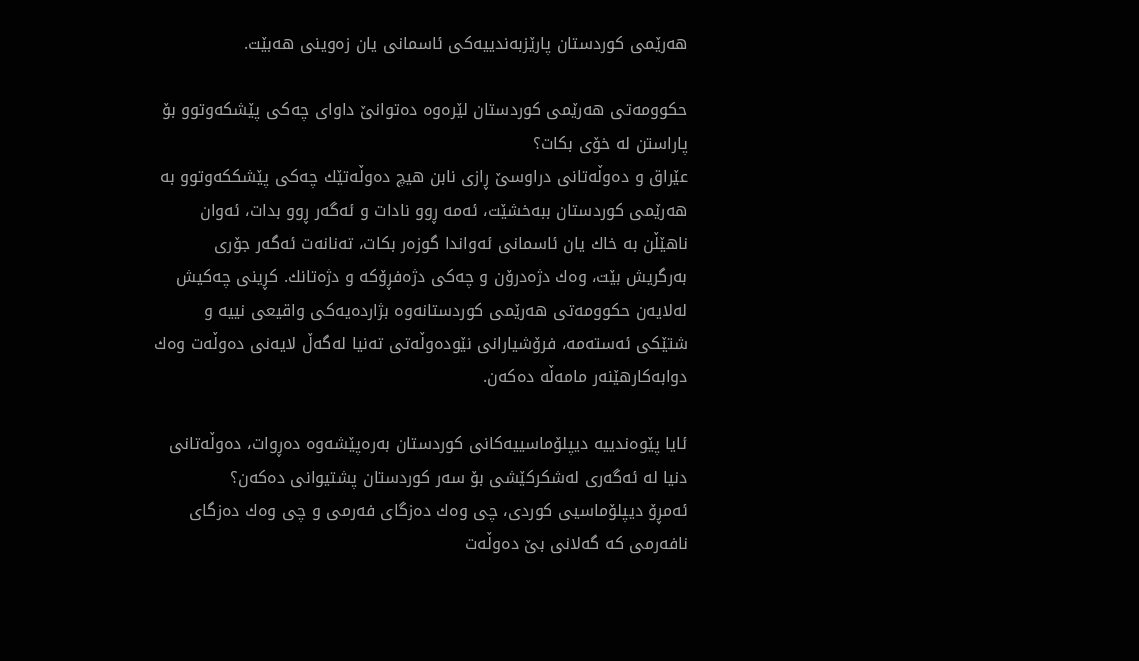هه‌رێمی كوردستان پارێزبه‌ندییه‌كی ئاسمانی یان زه‌وینی هه‌بێت.

حكوومه‌تی هه‌رێمی كوردستان لێره‌وه‌ ده‌توانێ داوای چه‌كی پێشكه‌وتوو بۆ پاراستن له‌ خۆی بكات؟
عێراق و ده‌وڵه‌تانی دراوسێ ڕازی نابن هیچ ده‌وڵه‌تێك چه‌كی پێشككه‌وتوو به‌ هه‌رێمی كوردستان ببه‌خشێت، ئه‌مه‌ ڕوو نادات و ئه‌گه‌ر ڕوو بدات، ئه‌وان ناهێڵن به‌ خاك یان ئاسمانی ئه‌واندا گوزه‌ر بكات، ته‌نانه‌ت ئه‌گه‌ر جۆری به‌رگریش بێت، وه‌ك دژه‌درۆن و چه‌كی دژه‌فڕۆكه‌ و دژه‌تانك. كڕینی چه‌كیش له‌لایه‌ن حكوومه‌تی هه‌رێمی كوردستانه‌وه‌ بژارده‌یه‌كی واقیعی نییه‌ و شتێكی ئه‌سته‌مه‌، فرۆشیارانی نێوده‌وڵه‌تی ته‌نیا له‌گه‌ڵ لایه‌نی ده‌وڵه‌ت وه‌ك دوابه‌كارهێنه‌ر مامه‌ڵه‌ ده‌كه‌ن.

ئایا پێوه‌ندییه‌ دیپلۆماسییه‌كانی كوردستان به‌ره‌پێشه‌وه‌ ده‌ڕوات، ده‌وڵه‌تانی دنیا له‌ ئه‌گه‌ری له‌شكركێشی بۆ سه‌ر كوردستان پشتیوانی ده‌كه‌ن؟
ئه‌مڕۆ دیپلۆماسیی كوردی، چی وه‌ك ده‌زگای فه‌رمی و چی وه‌ك ده‌زگای نافه‌رمی كه‌ گه‌لانی بێ ده‌وڵه‌ت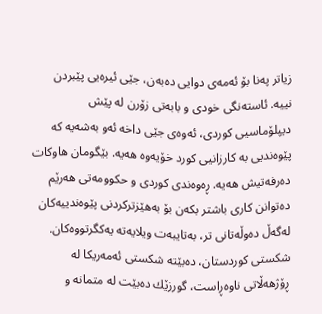زیاتر په‌نا بۆ ئه‌مه‌ی دوایی ده‌به‌ن، جێی ئیره‌یی پێبردن نییه‌. ئاسته‌نگی خودی و بابه‌تی زۆرن له‌ پێش دیپلۆماسیی كوردی، ئه‌وه‌ی جێی داخه‌ ئه‌و به‌شه‌یه‌ كه‌ پێوه‌ندیی به‌ كارزانیی كورد خۆیه‌وه‌ هه‌یه‌. بێگومان هاوكات ده‌رفه‌تیش هه‌یه‌. ڕه‌وه‌ندی كوردی و حكوومه‌تی هه‌رێم ده‌توانن كاری باشتر بكه‌ن بۆ به‌هێزتركردنی پێوه‌ندییه‌كان له‌گه‌ڵ ده‌وڵه‌تانی تر، به‌تایبه‌ت ویلایه‌ته‌ یه‌كگرتووه‌كان. شكستی كوردستان، ده‌بێته‌ شكستی ئه‌مه‌ریكا له‌ ڕۆژهه‌ڵاتی ناوه‌ڕاست، گورزێك ده‌بێت له‌ متمانه‌ و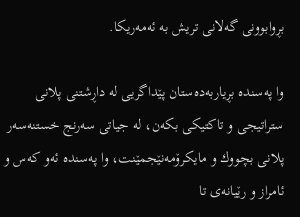بڕوابوونی گه‌لانی تریش به‌ ئه‌مه‌ریكا.

وا په‌سنده‌ بڕیاربه‌ده‌ستان پێداگریی له‌ داڕشتنی پلانی ستراتیجی و تاكتیكی بكه‌ن، له‌ جیاتی سه‌رنج خستنه‌سه‌ر پلانی بچووك و مایكرۆمه‌نێجمێنت، وا په‌سنده‌ ئه‌و كه‌س و ئامراز و رێیانه‌ی تا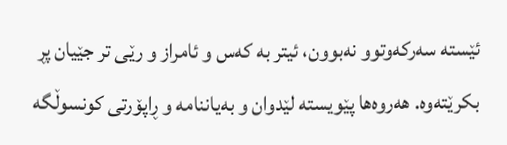ئێسته‌ سه‌ركه‌وتوو نه‌بوون، ئیتر به‌ كه‌س و ئامراز و رێی تر جێیان پڕ بكرێته‌وه‌. هه‌روه‌ها پێویسته‌ لێدوان و به‌یاننامه‌ و ڕاپۆرتی كونسوڵگه‌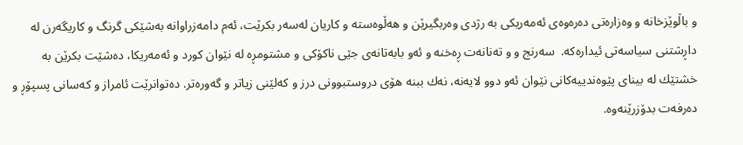و باڵوێزخانه‌ و وه‌زاره‌تی ده‌ره‌وه‌ی ئه‌مه‌ریكی به‌ رژدی وه‌ربگیرێن و هه‌ڵوه‌سته‌ و كاریان له‌سه‌ر بكرێت، ئه‌م دامه‌زراوانه‌ به‌شێكی گرنگ و كاریگه‌رن له‌ داڕشتنی سیاسه‌تی ئیداره‌كه‌.  سه‌رنج و و ته‌نانه‌ت ڕه‌خنه‌ و ئه‌و بابه‌تانه‌ی جێی ناكۆكی و مشتومڕه‌ له‌ نێوان كورد و ئه‌مه‌ریكا، ده‌شێت بكرێن به‌ خشتێك له‌ بینای پێوه‌ندییه‌كانی نێوان ئه‌و دوو لایه‌نه‌، نه‌ك ببنه‌ هۆی دروستبوونی درز و كه‌لێنی زیاتر و گه‌وره‌تر. ده‌توانرێت ئامراز و كه‌سانی پسپۆڕ و ده‌رفه‌ت بدۆزرێنه‌وه‌.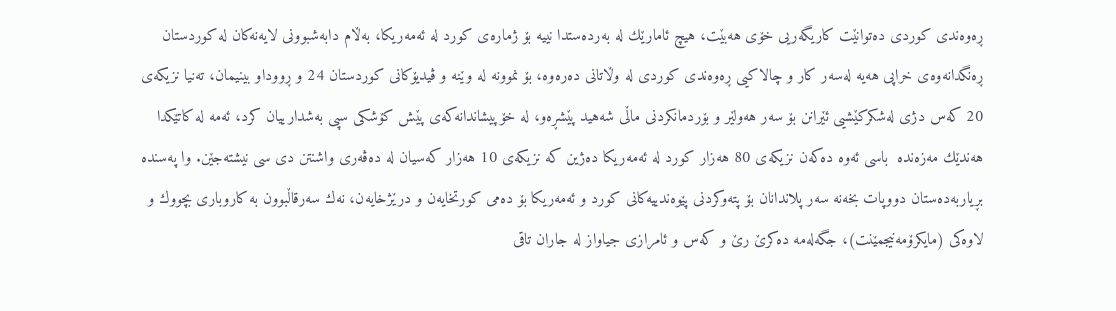ڕه‌وه‌ندی كوردی ده‌توانێت كاریگه‌ریی خۆی هه‌بێت، هیچ ئامارێك له‌ به‌رده‌ستدا نییه‌ بۆ ژماره‌ی كورد له‌ ئه‌مه‌ریكا، به‌ڵام دابه‌شبوونی لایه‌نه‌كان له‌ كوردستان ڕه‌نگدانه‌وه‌ی خراپی هه‌یه‌ له‌سه‌ر كار و چالاكیی ڕه‌وه‌ندی كوردی له‌ وڵاتانی ده‌ره‌وه‌، بۆ نموونه‌ له‌ وێنه‌ و ڤیدیۆكانی كوردستان 24 و ڕووداو بینیمان، ته‌نیا نزیكه‌ی 20 كه‌س دژی له‌شكركێشیی ئێرانن بۆ سه‌ر هه‌ولێر و بۆردمانكردنی ماڵی شه‌هید پێشڕه‌و، له‌ خۆپیشاندانه‌كه‌ی پێش كۆشكی سپی به‌شدارییان كرد، ئه‌مه‌ له‌ كاتێكدا هه‌ندێك مه‌زه‌نده‌  باسی ئه‌وه‌ ده‌كه‌ن نزیكه‌ی 80 هه‌زار كورد له‌ ئه‌مه‌ریكا ده‌ژین كه‌ نزیكه‌ی 10 هه‌زار كه‌سیان له‌ ده‌ڤه‌ری واشنتن دی سی نیشته‌جێن. وا په‌سنده‌ بڕیاربه‌ده‌ستان دووپات بخه‌نه‌ سه‌ر پلاندانان بۆ پته‌وكردنی پێوه‌ندییه‌كانی كورد و ئه‌مه‌ریكا بۆ ده‌می كورتخایه‌ن و درێژخایه‌ن، نه‌ك سه‌رقاڵبوون به‌ كاروباری بچووك و لاوه‌كی (مایكرۆمه‌نیجمێنت)، جگه‌له‌مه‌ ده‌كرێ رێ و كه‌س و ئامرازی جیاواز له‌ جاران تاقی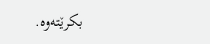بكرێته‌وه‌.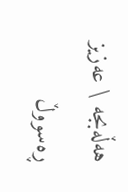هه‌ڵه‌بجه‌ \ عه‌زیز ڕه‌سووڵ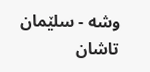وشە - سلێمان تاشان